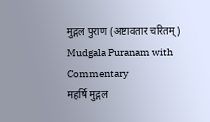मुद्गल पुराण (अष्टावतार चरितम्)
Mudgala Puranam with Commentary
महर्षि मुद्गल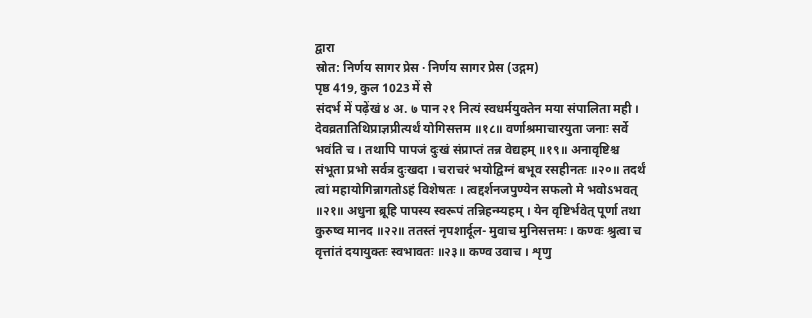द्वारा
स्रोत: निर्णय सागर प्रेस · निर्णय सागर प्रेस (उद्गम)
पृष्ठ 419, कुल 1023 में से
संदर्भ में पढ़ेंखं ४ अ. ७ पान २१ नित्यं स्वधर्मयुक्तेन मया संपालिता मही । देवव्रतातिथिप्राज्ञप्रीत्यर्थं योगिसत्तम ॥१८॥ वर्णाश्रमाचारयुता जनाः सर्वे भवंति च । तथापि पापजं दुःखं संप्राप्तं तन्न वेद्यहम् ॥१९॥ अनावृष्टिश्च संभूता प्रभो सर्वत्र दुःखदा । चराचरं भयोद्विग्नं बभूव रसहीनतः ॥२०॥ तदर्थं त्वां महायोगिन्नागतोऽहं विशेषतः । त्वद्दर्शनजपुण्येन सफलो मे भवोऽभवत् ॥२१॥ अधुना ब्रूहि पापस्य स्वरूपं तन्निहन्म्यहम् । येन वृष्टिर्भवेत् पूर्णा तथा कुरुष्व मानद ॥२२॥ ततस्तं नृपशार्दूल- मुवाच मुनिसत्तमः । कण्वः श्रुत्वा च वृत्तांतं दयायुक्तः स्वभावतः ॥२३॥ कण्व उवाच । शृणु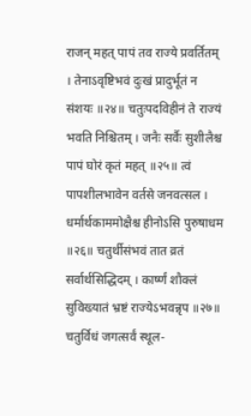राजन् महत् पापं तव राज्ये प्रवर्तितम् । तेनाऽवृष्टिभवं दुःखं प्रादुर्भूतं न संशयः ॥२४॥ चतुःपदविहीनं ते राज्यं भवति निश्चितम् । जनैः सर्वैः सुशीलैश्च पापं घोरं कृतं महत् ॥२५॥ त्वं पापशीलभावेन वर्तसे जनवत्सल । धर्मार्थकाममोक्षैश्च हीनोऽसि पुरुषाधम ॥२६॥ चतुर्थीसंभवं तात व्रतं सर्वार्थसिद्धिदम् । कार्ष्णं शौक्लं सुविख्यातं भ्रष्टं राज्येऽभवन्नृप ॥२७॥ चतुर्विधं जगत्सर्वं स्थूल-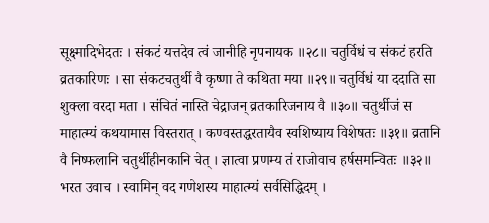सूक्ष्मादिभेदतः । संकटं यत्तदेव त्वं जानीहि नृपनायक ॥२८॥ चतुर्विधं च संकटं हरति व्रतकारिणः । सा संकटचतुर्थी वै कृष्णा ते कथिता मया ॥२९॥ चतुर्विधं या ददाति सा शुक्ला वरदा मता । संचितं नास्ति चेद्राजन् व्रतकारिजनाय वै ॥३०॥ चतुर्थीजं स माहात्म्यं कथयामास विस्तरात् । कण्वस्तद्धरतायैव स्वशिष्याय विशेषतः ॥३१॥ व्रतानि वै निष्फलानि चतुर्थीहीनकानि चेत् । ज्ञात्वा प्रणम्य तं राजोवाच हर्षसमन्वितः ॥३२॥ भरत उवाच । स्वामिन् वद गणेशस्य माहात्म्यं सर्वसिद्धिदम् ।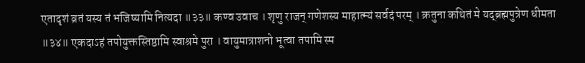एतादृशं व्रतं यस्य तं भजिष्यामि नित्यदा ॥३३॥ कण्व उवाच । शृणु राजन् गणेशस्य माहात्म्यं सर्वदं परम् । क्रतुना कथितं मे यद्ब्रह्मपुत्रेण धीमता ॥३४॥ एकदाऽहं तपोयुक्तस्तिष्ठामि स्वाश्रमे पुरा । वायुमात्राशनो भूत्वा तपामि स्म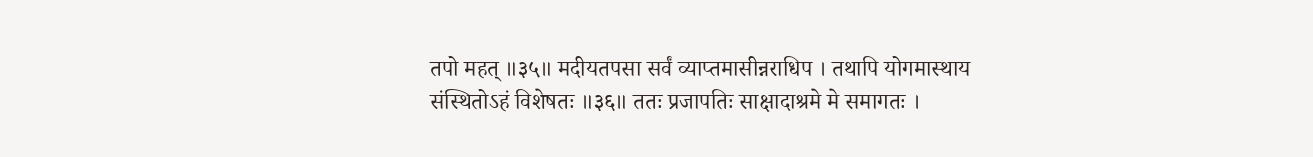तपो महत् ॥३५॥ मदीयतपसा सर्वं व्याप्तमासीन्नराधिप । तथापि योगमास्थाय संस्थितोऽहं विशेषतः ॥३६॥ ततः प्रजापतिः साक्षादाश्रमे मे समागतः ।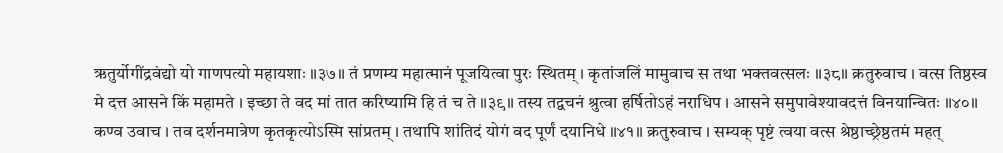ऋतुर्योगींद्रवंद्यो यो गाणपत्यो महायशाः ॥३७॥ तं प्रणम्य महात्मानं पूजयित्वा पुरः स्थितम् । कृतांजलिं मामुवाच स तथा भक्तवत्सलः ॥३८॥ क्रतुरुवाच । वत्स तिष्ठस्व मे दत्त आसने किं महामते । इच्छा ते वद मां तात करिष्यामि हि तं च ते ॥३९॥ तस्य तद्वचनं श्रुत्वा हर्षितोऽहं नराधिप । आसने समुपावेश्यावदत्तं विनयान्वितः ॥४०॥ कण्व उवाच । तव दर्शनमात्रेण कृतकृत्योऽस्मि सांप्रतम् । तथापि शांतिदं योगं वद पूर्णं दयानिधे ॥४१॥ क्रतुरुवाच । सम्यक् पृष्टं त्वया वत्स श्रेष्ठाच्छ्रेष्ठतमं महत्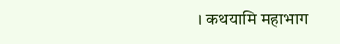। कथयामि महाभाग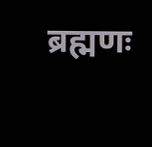ब्रह्मणः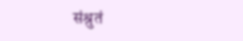संश्रुतं